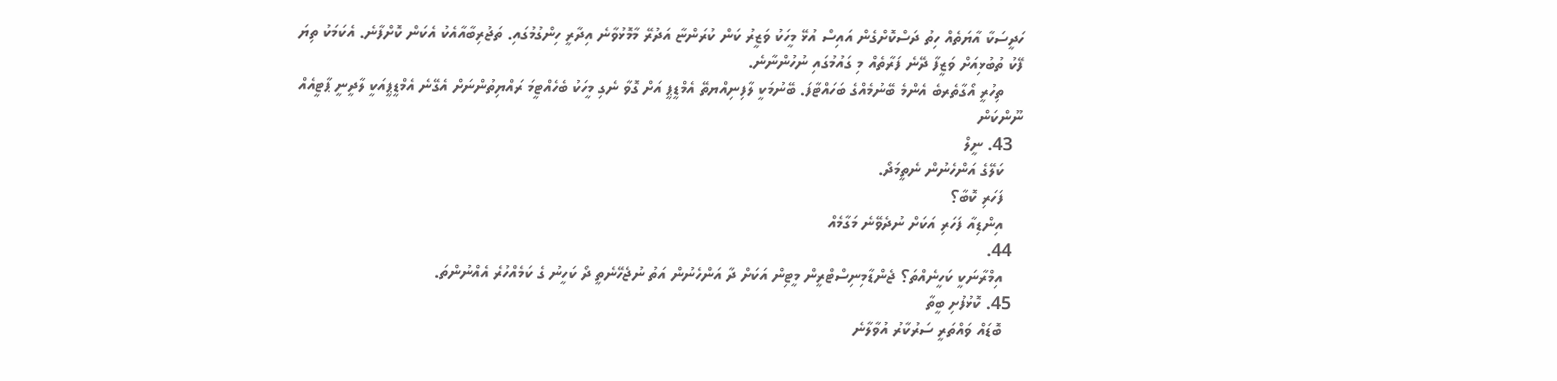ހަދީސަކާ އާޔަތެއް ހިތު ދަސްކޮށްގެން އައިސް އުޅޭ މީހަކު ވަޒީރު ކަން ކުރަންޏާ އަދުރޭ މާމޮޅުވާނެ އިދާރީ ހިންގުމުގައި. ތަޖުރިބާއާއެކު އެކަން ކޮށްފާނެ. އެކަމަކު ތިޔަ ފޭކު ތުބުޅިއަށް ވަޒީފާ ދޭނެ ފަރާތެއް މި ގައުމުގައި ނުހުންނާނެ.
    ތިހުރީ އޯގާތެރބެ އެންމެ ބޭނުމެއްގެ ބަހައްޓާފަ. ބޭނުމަކީ ލާފިނިއްޔތޭ އެމްޑީޕީ އަށް ގޮވާ ނެގި މީހަކު ބެހެއްޓީމަ ރައްޔިތުންނަށް އެގޭނެ އެމްޑީޕީއަކީ ލާދީނީ ޕާޓީއެއް ނޫންކަން
  43. ނީލް
    ކަލޭގެ އަންހެނުން ނެތީމަދޯ.
    ފަހަރި ކޮބާ؟
    އިންޑިއާ ފަހަރި އަކަށް ނުދެވޭނެ މަގާމެއް
  44.
    އިމްރާނަކީ ކަހީނެއްތަ؟ ޖެންޑާމިނިސްޓްރީން މީޓިން އަކަށް ދާ އަންހެނުން އަތު ނުޖެހޭނެތީ ދޯ ކަހީނު ގެ ކަމެއްހުރެ އެއްނުންތަ.
  45. ކޮޅުފުށި ބީތާ
    ބޮޑައް ވައްތަރީ ސަރުކާރު އުވާލާނެ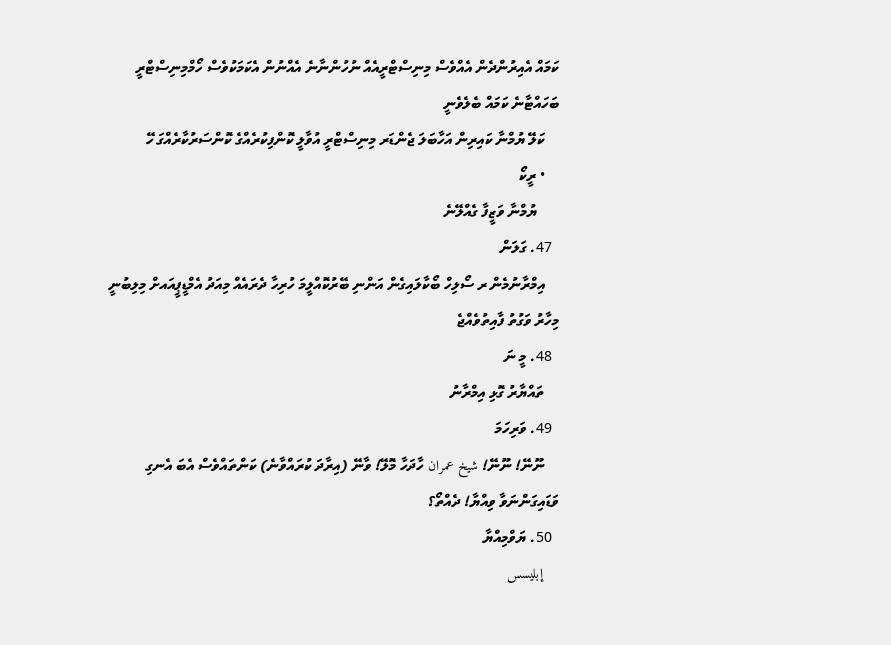ކަމައް އެއިރުންދެން އެއްވެސް މިނިސްޓްރީއެއް ނުހުންނާނެ އެއްނުން އެކަމަކުވެސް ހޯމްމިނިސްޓްރީ ބަހައްޓާނެ ކަމައް ބެލެވެނީ
    ކަލޭ ޔުމްނާ ކައިރިން އަހާބަލަ ޖެންޑަރ މިނިސްޓްރީ އުވާލީ ކޮންފިކުރެއްގެ ކޮންސަރުކާރެއްގަ ހޭ
    • ރީކޯ
      ޔުމްނާ ވަޒީފާ ގެއްލޭނެ
  47. ގަލަން
    އިމްރާނުމެން ރ ސޯލިހް ބޯކާލައިގެން އަންނި ބޭރުކޮއްލީމަ ހުރިހާ ދެރައެއް މިއަދު އެމްޑީޕީއައށް މިލިބުނީ މިހާރު ވަގުތު ފާއިތުވެއްޖެ
  48. މީ ނަ
    ތައްޔާރު ގޮޅި އިމްރާނު
  49. ވަރިހަމަ
    ނޫނޭ! ނޫނޭ! شيخ عمران ހާދަހާ މޮލޭ! ވާނޭ (އިރާދަ ކުރައްވާނެ) ކަންތައްވެސް އެބަ އެނގި ވަޑައިގަންނަވާ ވިއްޔާ! ދެއްތޯ؟
  50. ޔަވްމިއްޔާ
    إبليسس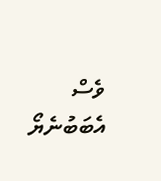ވެސް އެބަބުނެޔޯ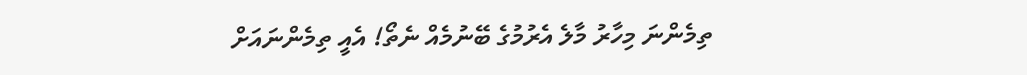ތިމެންނަ މިހާރު މާލެ އެރުމުގެ ބޭނުމެއް ނެތޯ! އެއީ ތިމެންނައަށް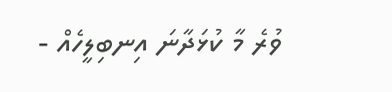ވުރެ މާ ކުޅަދާނަ އިނބިލީހެއް -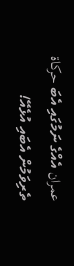عمران އެއްގެ ނަމުގައި އެބަ حركاة ތެރިވަމުން އެބައި އުޅެއޭ!